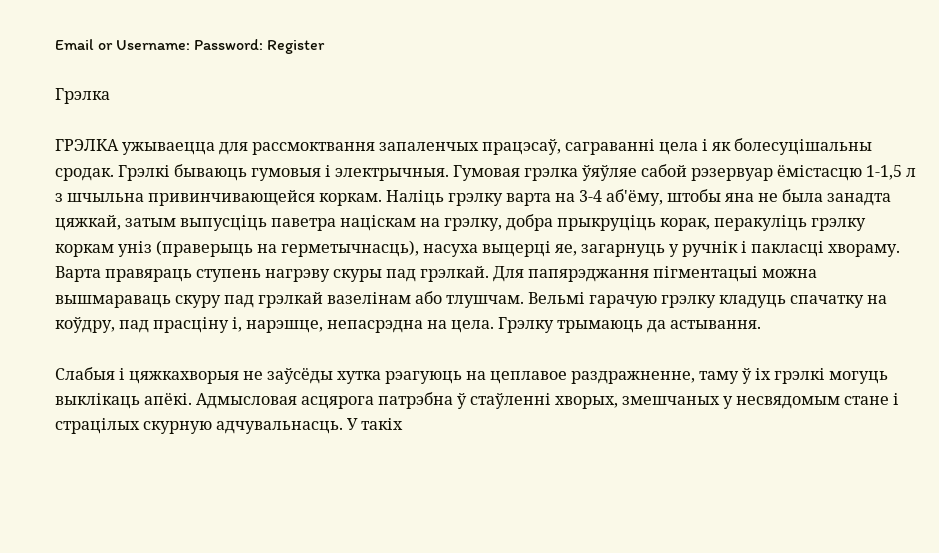Email or Username: Password: Register

Грэлка

ГРЭЛКА ужываецца для рассмоктвання запаленчых працэсаў, саграванні цела і як болесуцішальны сродак. Грэлкі бываюць гумовыя і электрычныя. Гумовая грэлка ўяўляе сабой рэзервуар ёмістасцю 1-1,5 л з шчыльна привинчивающейся коркам. Наліць грэлку варта на 3-4 аб'ёму, штобы яна не была занадта цяжкай, затым выпусціць паветра націскам на грэлку, добра прыкруціць корак, перакуліць грэлку коркам уніз (праверыць на герметычнасць), насуха выцерці яе, загарнуць у ручнік і пакласці хвораму. Варта правяраць ступень нагрэву скуры пад грэлкай. Для папярэджання пігментацыі можна вышмараваць скуру пад грэлкай вазелінам або тлушчам. Вельмі гарачую грэлку кладуць спачатку на коўдру, пад прасціну і, нарэшце, непасрэдна на цела. Грэлку трымаюць да астывання.

Слабыя і цяжкахворыя не заўсёды хутка рэагуюць на цеплавое раздражненне, таму ў іх грэлкі могуць выклікаць апёкі. Адмысловая асцярога патрэбна ў стаўленні хворых, змешчаных у несвядомым стане і страцілых скурную адчувальнасць. У такіх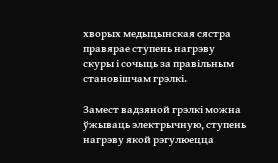хворых медыцынская сястра правярае ступень нагрэву скуры і сочыць за правільным становішчам грэлкі.

Замест вадзяной грэлкі можна ўжываць электрычную, ступень нагрэву якой рэгулюецца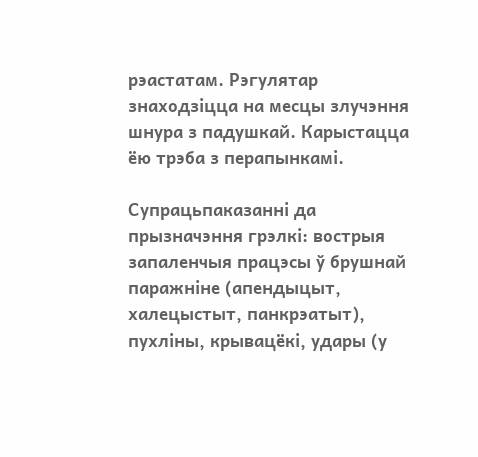рэастатам. Рэгулятар знаходзіцца на месцы злучэння шнура з падушкай. Карыстацца ёю трэба з перапынкамі.

Супрацьпаказанні да прызначэння грэлкі: вострыя запаленчыя працэсы ў брушнай паражніне (апендыцыт, халецыстыт, панкрэатыт), пухліны, крывацёкі, удары (у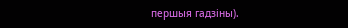першыя гадзіны).